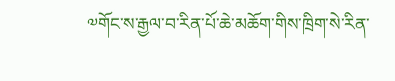༧གོང་ས་རྒྱལ་བ་རིན་པོ་ཆེ་མཆོག་གིས་ཁྲིག་སེ་རིན་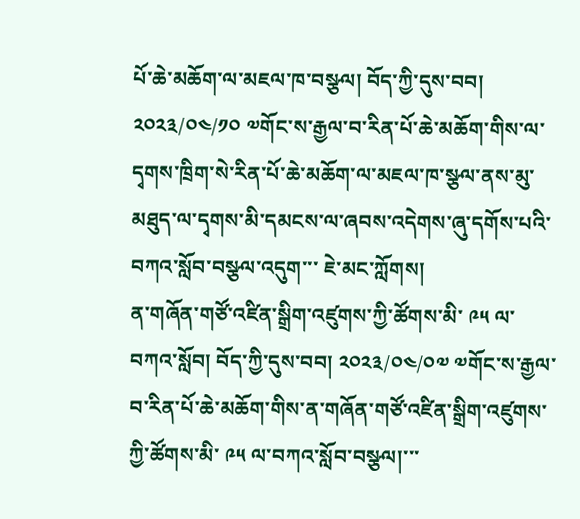པོ་ཆེ་མཆོག་ལ་མཇལ་ཁ་བསྩལ། བོད་ཀྱི་དུས་བབ། ༢༠༢༣/༠༤/༡༠ ༧གོང་ས་རྒྱལ་བ་རིན་པོ་ཆེ་མཆོག་གིས་ལ་དྭགས་ཁྲིག་སེ་རིན་པོ་ཆེ་མཆོག་ལ་མཇལ་ཁ་སྩལ་ནས་མུ་མཐུད་ལ་དྭགས་མི་དམངས་ལ་ཞབས་འདེགས་ཞུ་དགོས་པའི་བཀའ་སློབ་བསྩལ་འདུག་་་ ཇེ་མང་ཀློགས།
ན་གཞོན་གཙོ་འཛིན་སྒྲིག་འཛུགས་ཀྱི་ཚོགས་མི་ ༩༥ ལ་བཀའ་སློབ། བོད་ཀྱི་དུས་བབ། ༢༠༢༣/༠༤/༠༧ ༧གོང་ས་རྒྱལ་བ་རིན་པོ་ཆེ་མཆོག་གིས་ན་གཞོན་གཙོ་འཛིན་སྒྲིག་འཛུགས་ཀྱི་ཚོགས་མི་ ༩༥ ལ་བཀའ་སློབ་བསྩལ།་་་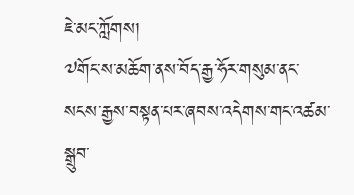ཇེ་མང་ཀློགས།
༧གོང་ས་མཆོག་ནས་བོད་རྒྱ་ཧོར་གསུམ་ནང་སངས་རྒྱས་བསྟན་པར་ཞབས་འདེགས་གང་འཚམ་སྒྲུབ་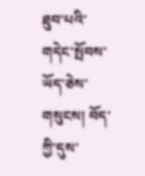ཐུབ་པའི་གདེང་སྤོབས་ཡོད་ཅེས་གསུངས། བོད་ཀྱི་དུས་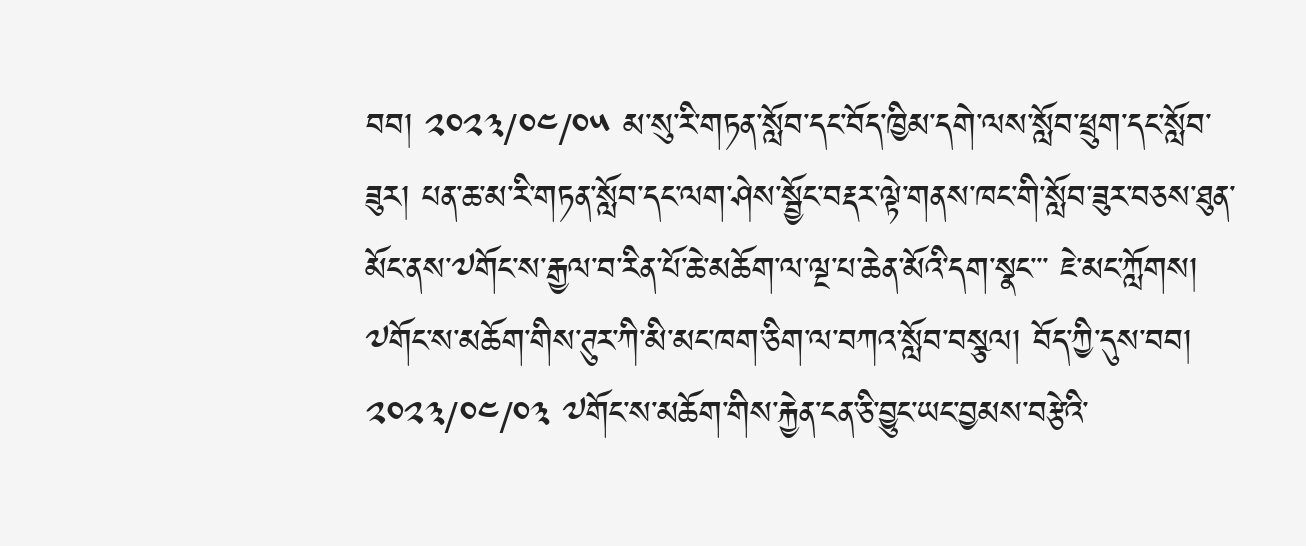བབ། ༢༠༢༣/༠༤/༠༥ མ་སུ་རི་གཏན་སློབ་དང་བོད་ཁྱིམ་དགེ་ལས་སློབ་ཕྲུག་དང་སློབ་ཟུར། པན་ཆ་མ་རི་གཏན་སློབ་དང་ལག་ཤེས་སྦྱོང་བརྡར་ལྟེ་གནས་ཁང་གི་སློབ་ཟུར་བཅས་ཐུན་མོང་ནས་༧གོང་ས་རྒྱལ་བ་རིན་པོ་ཆེ་མཆོག་ལ་ལྔ་པ་ཆེན་མོའི་དག་སྣང་་་ ཇེ་མང་ཀློགས།
༧གོང་ས་མཆོག་གིས་ཊུར་ཀི་མི་མང་ཁག་ཅིག་ལ་བཀའ་སློབ་བསྩལ། བོད་ཀྱི་དུས་བབ། ༢༠༢༣/༠༤/༠༣ ༧གོང་ས་མཆོག་གིས་རྐྱེན་ངན་ཅི་བྱུང་ཡང་བྱམས་བརྩེའི་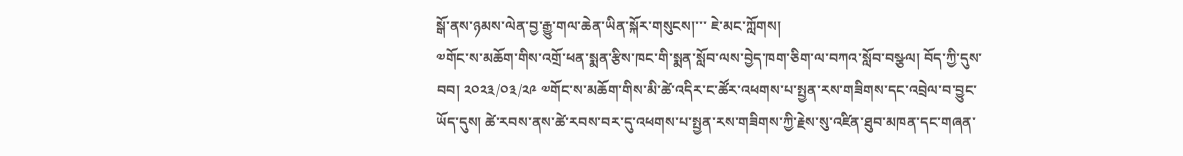སྒོ་ནས་ཉམས་ལེན་བྱ་རྒྱུ་གལ་ཆེན་ཡིན་སྐོར་གསུངས།་་་ ཇེ་མང་ཀློགས།
༧གོང་ས་མཆོག་གིས་འགྲོ་ཕན་སྨན་རྩིས་ཁང་གི་སྨན་སློབ་ལས་བྱེད་ཁག་ཅིག་ལ་བཀའ་སློབ་བསྩལ། བོད་ཀྱི་དུས་བབ། ༢༠༢༣/༠༣/༢༩ ༧གོང་ས་མཆོག་གིས་མི་ཚེ་འདིར་ང་ཚོར་འཕགས་པ་སྤྱན་རས་གཟིགས་དང་འབྲེལ་བ་བྱུང་ཡོད་དུས། ཚེ་རབས་ནས་ཚེ་རབས་བར་དུ་འཕགས་པ་སྤྱན་རས་གཟིགས་ཀྱི་རྗེས་སུ་འཛིན་ཐུབ་མཁན་དང་གཞན་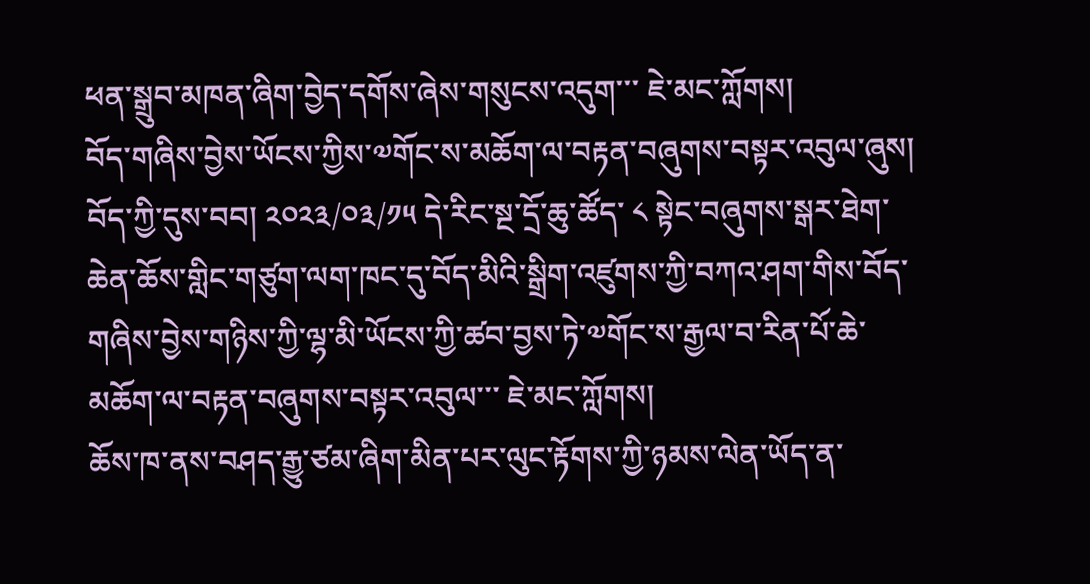ཕན་སྒྲུབ་མཁན་ཞིག་བྱེད་དགོས་ཞེས་གསུངས་འདུག་་་ ཇེ་མང་ཀློགས།
བོད་གཞིས་བྱེས་ཡོངས་ཀྱིས་༧གོང་ས་མཆོག་ལ་བརྟན་བཞུགས་བསྟར་འབུལ་ཞུས། བོད་ཀྱི་དུས་བབ། ༢༠༢༣/༠༣/༡༥ དེ་རིང་སྔ་དྲོ་ཆུ་ཚོད་ ༨ སྟེང་བཞུགས་སྒར་ཐེག་ཆེན་ཆོས་གླིང་གཙུག་ལག་ཁང་དུ་བོད་མིའི་སྒྲིག་འཛུགས་ཀྱི་བཀའ་ཤག་གིས་བོད་གཞིས་བྱེས་གཉིས་ཀྱི་ལྷ་མི་ཡོངས་ཀྱི་ཚབ་བྱས་ཏེ་༧གོང་ས་རྒྱལ་བ་རིན་པོ་ཆེ་མཆོག་ལ་བརྟན་བཞུགས་བསྟར་འབུལ་་་ ཇེ་མང་ཀློགས།
ཆོས་ཁ་ནས་བཤད་རྒྱུ་ཙམ་ཞིག་མིན་པར་ལུང་རྟོགས་ཀྱི་ཉམས་ལེན་ཡོད་ན་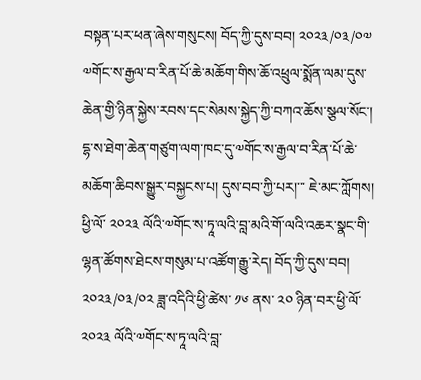བསྟན་པར་ཕན་ཞེས་གསུངས། བོད་ཀྱི་དུས་བབ། ༢༠༢༣/༠༣/༠༧ ༧གོང་ས་རྒྱལ་བ་རིན་པོ་ཆེ་མཆོག་གིས་ཆོ་འཕྲུལ་སྨོན་ལམ་དུས་ཆེན་གྱི་ཉིན་སྐྱེས་རབས་དང་སེམས་སྐྱེད་ཀྱི་བཀའ་ཆོས་སྩལ་སོང་། དྷ་ས་ཐེག་ཆེན་གཙུག་ལག་ཁང་དུ་༧གོང་ས་རྒྱལ་བ་རིན་པོ་ཆེ་མཆོག་ཆིབས་སྒྱུར་བསྐྱངས་པ། དུས་བབ་ཀྱི་པར།་་་ ཇེ་མང་ཀློགས།
ཕྱི་ལོ་ ༢༠༢༣ ལོའི་༧གོང་ས་ཏཱ་ལའི་བླ་མའི་གོ་ལའི་འཆར་སྣང་གི་ལྷན་ཚོགས་ཐེངས་གསུམ་པ་འཚོག་རྒྱུ་རེད། བོད་ཀྱི་དུས་བབ། ༢༠༢༣/༠༣/༠༢ ཟླ་འདིའི་ཕྱི་ཚེས་ ༡༦ ནས་ ༢༠ ཉིན་བར་ཕྱི་ལོ་ ༢༠༢༣ ལོའི་༧གོང་ས་ཏཱ་ལའི་བླ་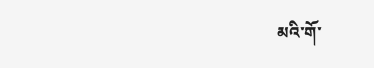མའི་གོ་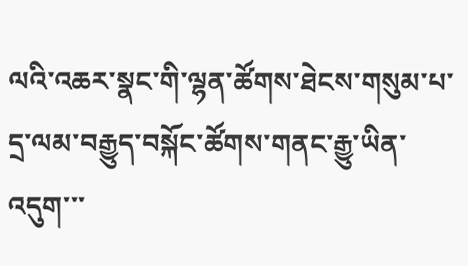ལའི་འཆར་སྣང་གི་ལྷན་ཚོགས་ཐེངས་གསུམ་པ་དྲ་ལམ་བརྒྱུད་བསྐོང་ཚོགས་གནང་རྒྱུ་ཡིན་འདུག་་་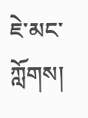ཇེ་མང་ཀློགས།